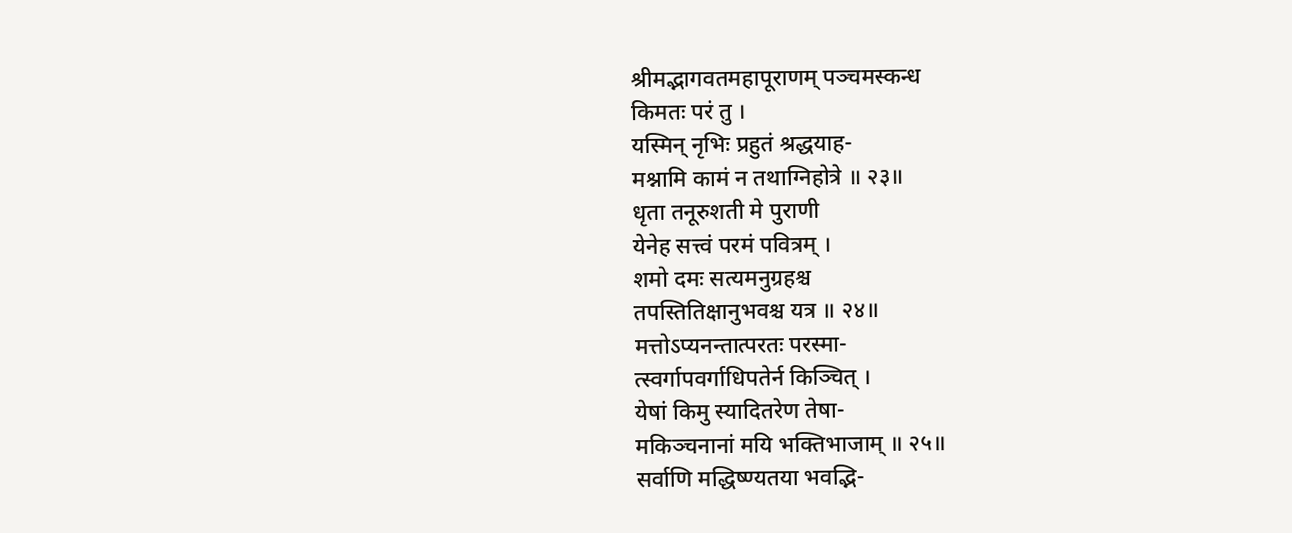श्रीमद्भागवतमहापूराणम् पञ्चमस्कन्ध
किमतः परं तु ।
यस्मिन् नृभिः प्रहुतं श्रद्धयाह-
मश्नामि कामं न तथाग्निहोत्रे ॥ २३॥
धृता तनूरुशती मे पुराणी
येनेह सत्त्वं परमं पवित्रम् ।
शमो दमः सत्यमनुग्रहश्च
तपस्तितिक्षानुभवश्च यत्र ॥ २४॥
मत्तोऽप्यनन्तात्परतः परस्मा-
त्स्वर्गापवर्गाधिपतेर्न किञ्चित् ।
येषां किमु स्यादितरेण तेषा-
मकिञ्चनानां मयि भक्तिभाजाम् ॥ २५॥
सर्वाणि मद्धिष्ण्यतया भवद्भि-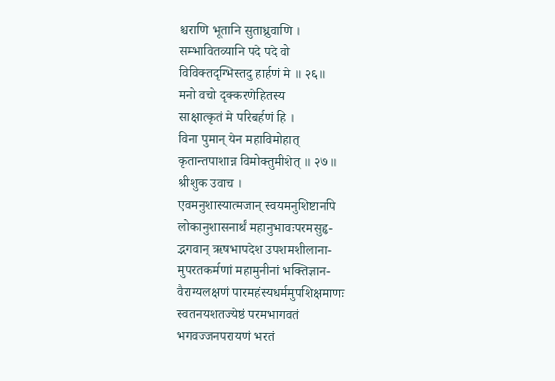श्चराणि भूतानि सुताध्रुवाणि ।
सम्भावितव्यानि पदे पदे वो
विविक्तदृग्भिस्तदु हार्हणं मे ॥ २६॥
मनो वचो दृक्करणेहितस्य
साक्षात्कृतं मे परिबर्हणं हि ।
विना पुमान् येन महाविमोहात्
कृतान्तपाशान्न विमोक्तुमीशेत् ॥ २७॥
श्रीशुक उवाच ।
एवमनुशास्यात्मजान् स्वयमनुशिष्टानपि
लोकानुशासनार्थं महानुभावःपरमसुहृ-
द्भगवान् ऋषभापदेश उपशमशीलाना-
मुपरतकर्मणां महामुनीनां भक्तिज्ञान-
वैराग्यलक्षणं पारमहंस्यधर्ममुपशिक्षमाणः
स्वतनयशतज्येष्ठं परमभागवतं
भगवज्जनपरायणं भरतं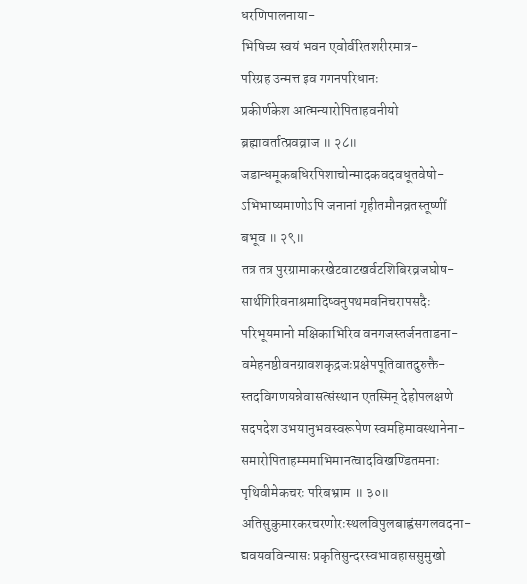धरणिपालनाया-
भिषिच्य स्वयं भवन एवोर्वरितशरीरमात्र-
परिग्रह उन्मत्त इव गगनपरिधानः
प्रकीर्णकेश आत्मन्यारोपिताहवनीयो
ब्रह्मावर्तात्प्रवव्राज ॥ २८॥
जडान्धमूकबधिरपिशाचोन्मादकवदवधूतवेषो-
ऽभिभाष्यमाणोऽपि जनानां गृहीतमौनव्रतस्तूष्णीं
बभूव ॥ २९॥
तत्र तत्र पुरग्रामाकरखेटवाटखर्वटशिबिरव्रजघोष-
सार्थगिरिवनाश्रमादिष्वनुपथमवनिचरापसदैः
परिभूयमानो मक्षिकाभिरिव वनगजस्तर्जनताडना-
वमेहनष्ठीवनग्रावशकृद्रजःप्रक्षेपपूतिवातदुरुक्तै-
स्तदविगणयन्नेवासत्संस्थान एतस्मिन् देहोपलक्षणे
सदपदेश उभयानुभवस्वरूपेण स्वमहिमावस्थानेना-
समारोपिताहम्ममाभिमानत्वादविखण्डितमनाः
पृथिवीमेकचरः परिबभ्राम ॥ ३०॥
अतिसुकुमारकरचरणोरःस्थलविपुलबाह्वंसगलवदना-
द्यवयवविन्यासः प्रकृतिसुन्दरस्वभावहाससुमुखो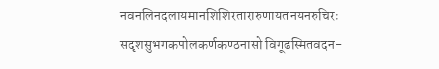नवनलिनदलायमानशिशिरतारारुणायतनयनरुचिरः
सदृशसुभगकपोलकर्णकण्ठनासो विगूढस्मितवदन-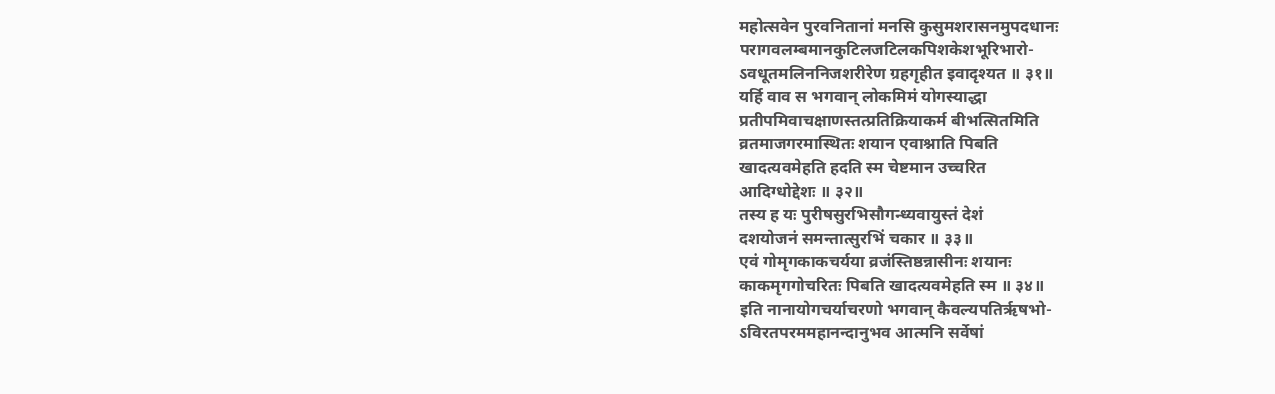महोत्सवेन पुरवनितानां मनसि कुसुमशरासनमुपदधानः
परागवलम्बमानकुटिलजटिलकपिशकेशभूरिभारो-
ऽवधूतमलिननिजशरीरेण ग्रहगृहीत इवादृश्यत ॥ ३१॥
यर्हि वाव स भगवान् लोकमिमं योगस्याद्धा
प्रतीपमिवाचक्षाणस्तत्प्रतिक्रियाकर्म बीभत्सितमिति
व्रतमाजगरमास्थितः शयान एवाश्नाति पिबति
खादत्यवमेहति हदति स्म चेष्टमान उच्चरित
आदिग्धोद्देशः ॥ ३२॥
तस्य ह यः पुरीषसुरभिसौगन्ध्यवायुस्तं देशं
दशयोजनं समन्तात्सुरभिं चकार ॥ ३३॥
एवं गोमृगकाकचर्यया व्रजंस्तिष्ठन्नासीनः शयानः
काकमृगगोचरितः पिबति खादत्यवमेहति स्म ॥ ३४॥
इति नानायोगचर्याचरणो भगवान् कैवल्यपतिरृषभो-
ऽविरतपरममहानन्दानुभव आत्मनि सर्वेषां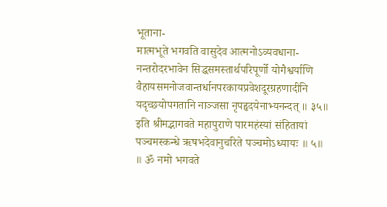भूताना-
मात्मभूते भगवति वासुदेव आत्मनोऽव्यवधाना-
नन्तरोदरभावेन सिद्धसमस्तार्थपरिपूर्णो योगैश्वर्याणि
वैहायसमनोजवान्तर्धानपरकायप्रवेशदूरग्रहणादीनि
यदृच्छयोपगतानि नाञ्जसा नृपहृदयेनाभ्यनन्दत् ॥ ३५॥
इति श्रीमद्भागवते महापुराणे पारमहंस्यां संहितायां
पञ्चमस्कन्धे ऋषभदेवानुचरिते पञ्चमोऽध्यायः ॥ ५॥
॥ ॐ नमो भगवते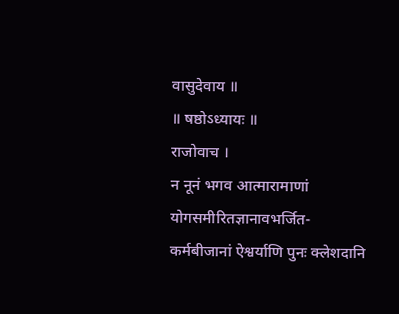वासुदेवाय ॥
॥ षष्ठोऽध्यायः ॥
राजोवाच ।
न नूनं भगव आत्मारामाणां योगसमीरितज्ञानावभर्जित-
कर्मबीजानां ऐश्वर्याणि पुनः क्लेशदानि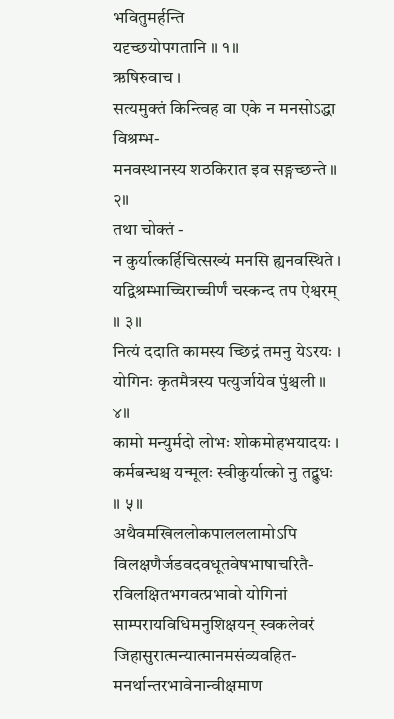भवितुमर्हन्ति
यदृच्छयोपगतानि ॥ १॥
ऋषिरुवाच ।
सत्यमुक्तं किन्त्विह वा एके न मनसोऽद्धा विश्रम्भ-
मनवस्थानस्य शठकिरात इव सङ्गच्छन्ते ॥ २॥
तथा चोक्तं -
न कुर्यात्कर्हिचित्सख्यं मनसि ह्यनवस्थिते ।
यद्विश्रम्भाच्चिराच्चीर्णं चस्कन्द तप ऐश्वरम् ॥ ३॥
नित्यं ददाति कामस्य च्छिद्रं तमनु येऽरयः ।
योगिनः कृतमैत्रस्य पत्युर्जायेव पुंश्चली ॥ ४॥
कामो मन्युर्मदो लोभः शोकमोहभयादयः ।
कर्मबन्धश्च यन्मूलः स्वीकुर्यात्को नु तद्बुधः ॥ ५॥
अथैवमखिललोकपालललामोऽपि
विलक्षणैर्जडवदवधूतवेषभाषाचरितै-
रविलक्षितभगवत्प्रभावो योगिनां
साम्परायविधिमनुशिक्षयन् स्वकलेवरं
जिहासुरात्मन्यात्मानमसंव्यवहित-
मनर्थान्तरभावेनान्वीक्षमाण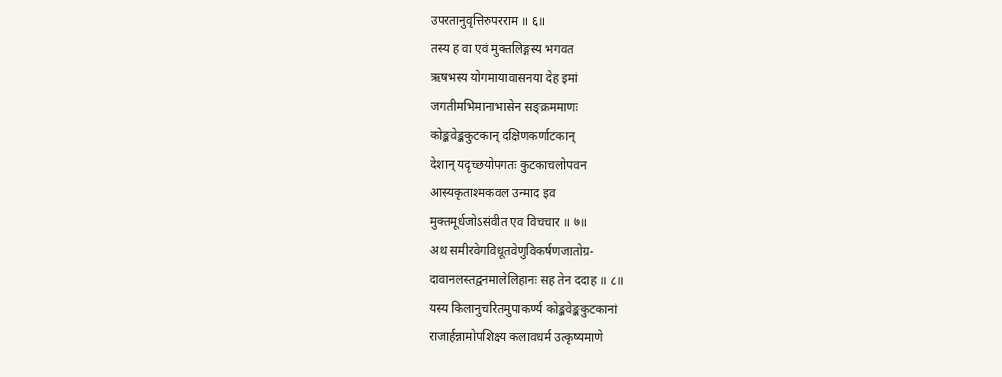उपरतानुवृत्तिरुपरराम ॥ ६॥
तस्य ह वा एवं मुक्तलिङ्गस्य भगवत
ऋषभस्य योगमायावासनया देह इमां
जगतीमभिमानाभासेन सङ्क्रममाणः
कोङ्कवेङ्ककुटकान् दक्षिणकर्णाटकान्
देशान् यदृच्छयोपगतः कुटकाचलोपवन
आस्यकृताश्मकवल उन्माद इव
मुक्तमूर्धजोऽसंवीत एव विचचार ॥ ७॥
अथ समीरवेगविधूतवेणुविकर्षणजातोग्र-
दावानलस्तद्वनमालेलिहानः सह तेन ददाह ॥ ८॥
यस्य किलानुचरितमुपाकर्ण्य कोङ्कवेङ्ककुटकानां
राजार्हन्नामोपशिक्ष्य कलावधर्म उत्कृष्यमाणे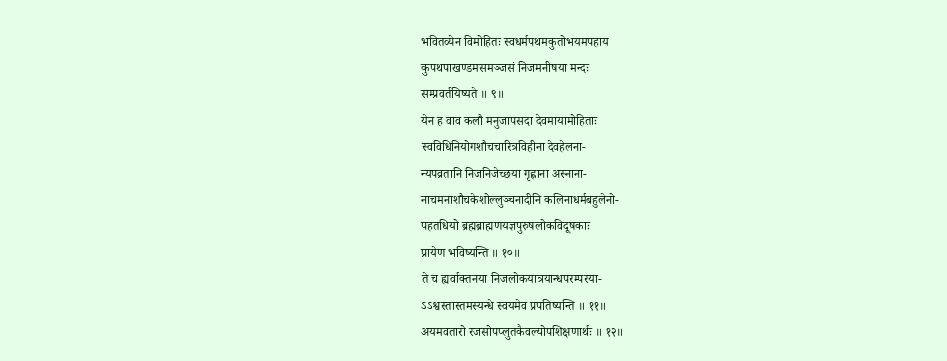भवितव्येन विमोहितः स्वधर्मपथमकुतोभयमपहाय
कुपथपाखण्डमसमञ्जसं निजमनीषया मन्दः
सम्प्रवर्तयिष्यते ॥ ९॥
येन ह वाव कलौ मनुजापसदा देवमायामोहिताः
स्वविधिनियोगशौचचारित्रविहीना देवहेलना-
न्यपव्रतानि निजनिजेच्छया गृह्णाना अस्नाना-
नाचमनाशौचकेशोल्लुञ्चनादीनि कलिनाधर्मबहुलेनो-
पहतधियो ब्रह्मब्राह्मणयज्ञपुरुषलोकविदूषकाः
प्रायेण भविष्यन्ति ॥ १०॥
ते च ह्यर्वाक्तनया निजलोकयात्रयान्धपरम्परया-
ऽऽश्वस्तास्तमस्यन्धे स्वयमेव प्रपतिष्यन्ति ॥ ११॥
अयमवतारो रजसोपप्लुतकैवल्योपशिक्षणार्थः ॥ १२॥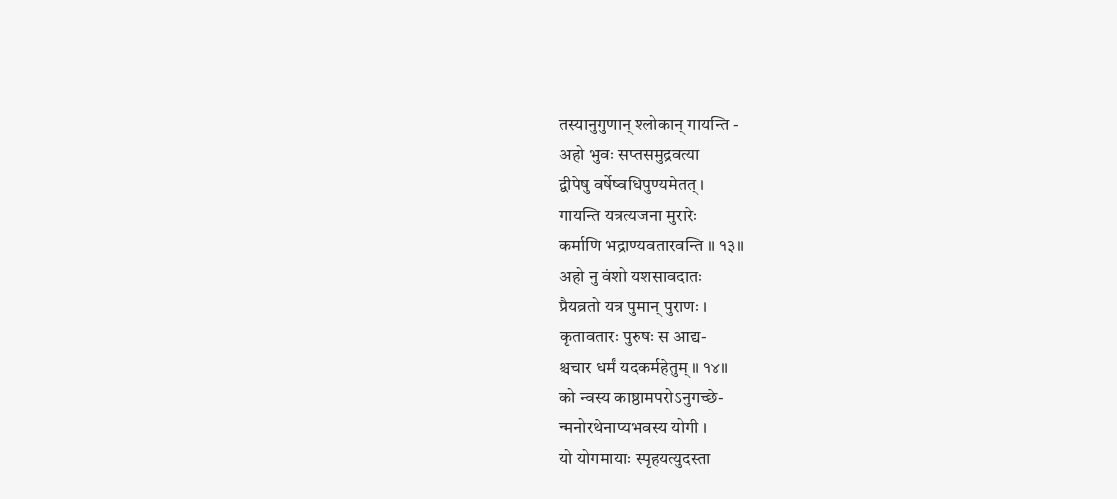तस्यानुगुणान् श्लोकान् गायन्ति -
अहो भुवः सप्तसमुद्रवत्या
द्वीपेषु वर्षेष्वधिपुण्यमेतत् ।
गायन्ति यत्रत्यजना मुरारेः
कर्माणि भद्राण्यवतारवन्ति ॥ १३॥
अहो नु वंशो यशसावदातः
प्रैयव्रतो यत्र पुमान् पुराणः ।
कृतावतारः पुरुषः स आद्य-
श्चचार धर्मं यदकर्महेतुम् ॥ १४॥
को न्वस्य काष्ठामपरोऽनुगच्छे-
न्मनोरथेनाप्यभवस्य योगी ।
यो योगमायाः स्पृहयत्युदस्ता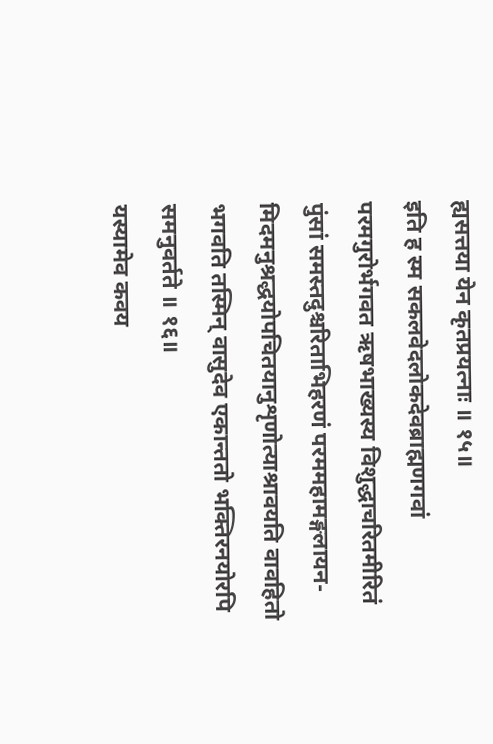ह्यसत्तया येन कृतप्रयत्नाः ॥ १५॥
इति ह स्म सकलवेदलोकदेवब्राह्मणगवां
परमगुरोर्भगवत ऋषभाख्यस्य विशुद्धाचरितमीरितं
पुंसां समस्तदुश्चरिताभिहरणं परममहामङ्गलायन-
मिदमनुश्रद्धयोपचितयानुशृणोत्याश्रावयति वावहितो
भगवति तस्मिन् वासुदेव एकान्ततो भक्तिरनयोरपि
समनुवर्तते ॥ १६॥
यस्यामेव कवय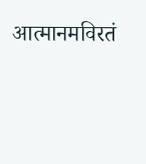आत्मानमविरतं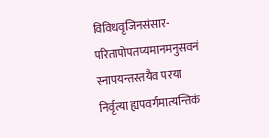विविधवृजिनसंसार-
परितापोपतप्यमानमनुसवनं स्नापयन्तस्तयैव परया
निर्वृत्या ह्यपवर्गमात्यन्तिकं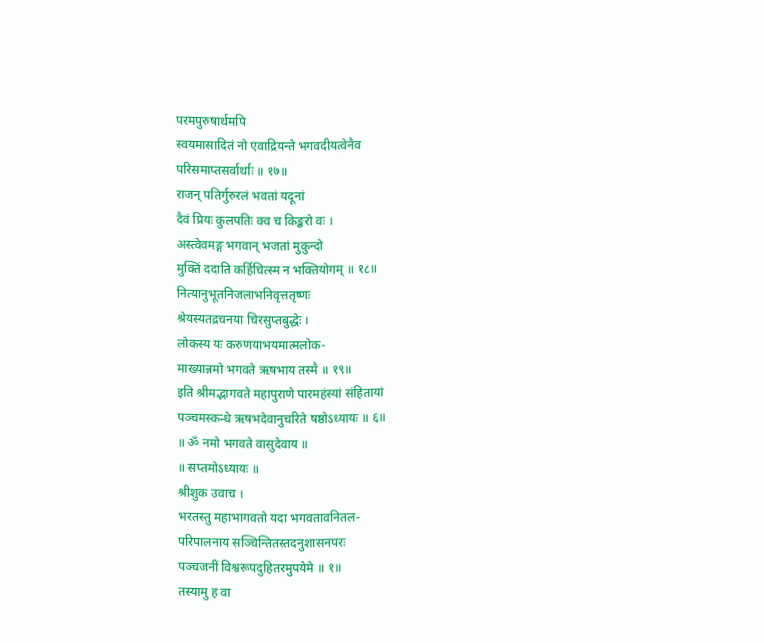परमपुरुषार्थमपि
स्वयमासादितं नो एवाद्रियन्ते भगवदीयत्वेनैव
परिसमाप्तसर्वार्थाः ॥ १७॥
राजन् पतिर्गुरुरलं भवतां यदूनां
दैवं प्रियः कुलपतिः क्व च किङ्करो वः ।
अस्त्वेवमङ्ग भगवान् भजतां मुकुन्दो
मुक्तिं ददाति कर्हिचित्स्म न भक्तियोगम् ॥ १८॥
नित्यानुभूतनिजलाभनिवृत्ततृष्णः
श्रेयस्यतद्रचनया चिरसुप्तबुद्धेः ।
लोकस्य यः करुणयाभयमात्मलोक-
माख्यान्नमो भगवते ऋषभाय तस्मै ॥ १९॥
इति श्रीमद्भागवते महापुराणे पारमहंस्यां संहितायां
पञ्चमस्कन्धे ऋषभदेवानुचरिते षष्ठोऽध्यायः ॥ ६॥
॥ ॐ नमो भगवते वासुदेवाय ॥
॥ सप्तमोऽध्यायः ॥
श्रीशुक उवाच ।
भरतस्तु महाभागवतो यदा भगवतावनितल-
परिपालनाय सञ्चिन्तितस्तदनुशासनपरः
पञ्चजनीं विश्वरूपदुहितरमुपयेमे ॥ १॥
तस्यामु ह वा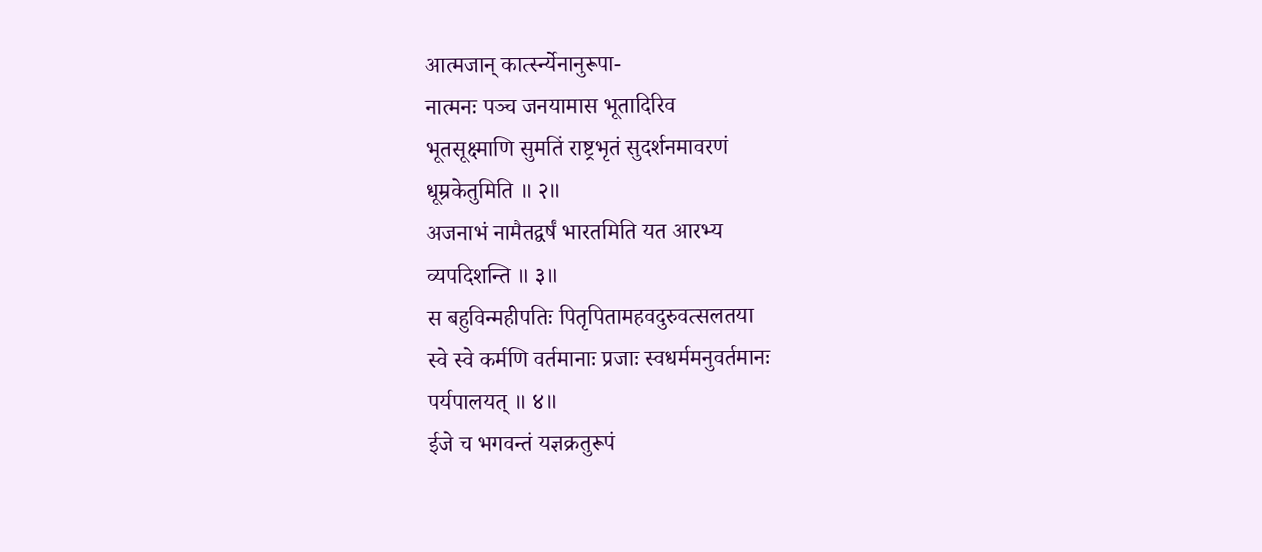आत्मजान् कार्त्स्न्येनानुरूपा-
नात्मनः पञ्च जनयामास भूतादिरिव
भूतसूक्ष्माणि सुमतिं राष्ट्रभृतं सुदर्शनमावरणं
धूम्रकेतुमिति ॥ २॥
अजनाभं नामैतद्वर्षं भारतमिति यत आरभ्य
व्यपदिशन्ति ॥ ३॥
स बहुविन्महीपतिः पितृपितामहवदुरुवत्सलतया
स्वे स्वे कर्मणि वर्तमानाः प्रजाः स्वधर्ममनुवर्तमानः
पर्यपालयत् ॥ ४॥
ईजे च भगवन्तं यज्ञक्रतुरूपं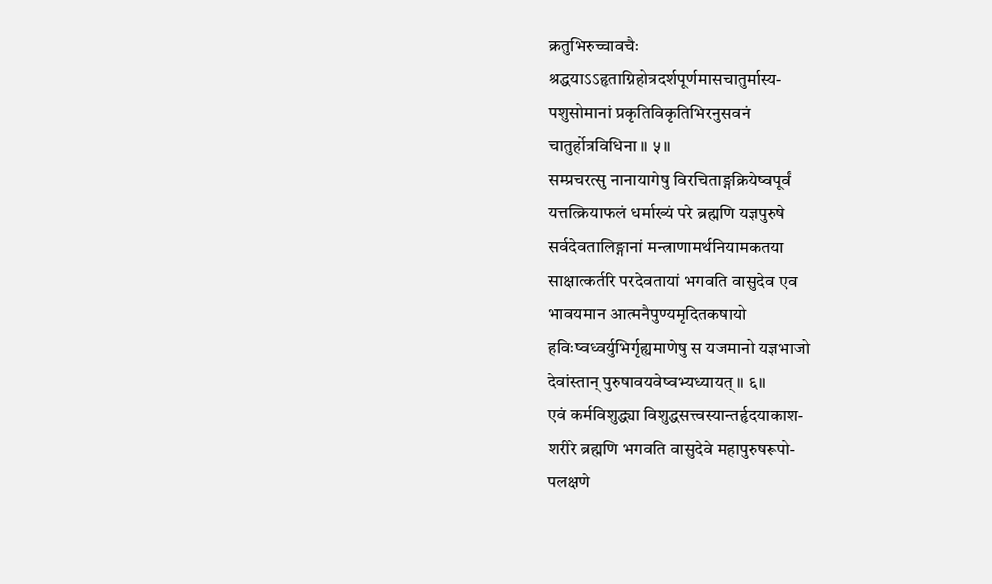क्रतुभिरुच्चावचैः
श्रद्धयाऽऽहृताग्निहोत्रदर्शपूर्णमासचातुर्मास्य-
पशुसोमानां प्रकृतिविकृतिभिरनुसवनं
चातुर्होत्रविधिना ॥ ५॥
सम्प्रचरत्सु नानायागेषु विरचिताङ्गक्रियेष्वपूर्वं
यत्तत्क्रियाफलं धर्माख्यं परे ब्रह्मणि यज्ञपुरुषे
सर्वदेवतालिङ्गानां मन्त्राणामर्थनियामकतया
साक्षात्कर्तरि परदेवतायां भगवति वासुदेव एव
भावयमान आत्मनैपुण्यमृदितकषायो
हविःष्वध्वर्युभिर्गृह्यमाणेषु स यजमानो यज्ञभाजो
देवांस्तान् पुरुषावयवेष्वभ्यध्यायत् ॥ ६॥
एवं कर्मविशुद्ध्या विशुद्धसत्त्वस्यान्तर्हृदयाकाश-
शरीरे ब्रह्मणि भगवति वासुदेवे महापुरुषरूपो-
पलक्षणे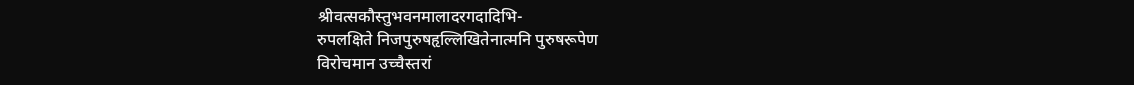श्रीवत्सकौस्तुभवनमालादरगदादिभि-
रुपलक्षिते निजपुरुषहृल्लिखितेनात्मनि पुरुषरूपेण
विरोचमान उच्चैस्तरां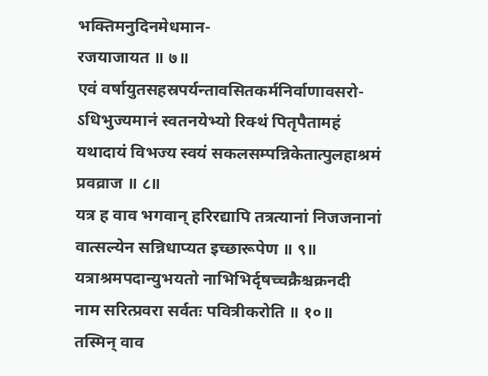भक्तिमनुदिनमेधमान-
रजयाजायत ॥ ७॥
एवं वर्षायुतसहस्रपर्यन्तावसितकर्मनिर्वाणावसरो-
ऽधिभुज्यमानं स्वतनयेभ्यो रिक्थं पितृपैतामहं
यथादायं विभज्य स्वयं सकलसम्पन्निकेतात्पुलहाश्रमं
प्रवव्राज ॥ ८॥
यत्र ह वाव भगवान् हरिरद्यापि तत्रत्यानां निजजनानां
वात्सल्येन सन्निधाप्यत इच्छारूपेण ॥ ९॥
यत्राश्रमपदान्युभयतो नाभिभिर्दृषच्चक्रैश्चक्रनदी
नाम सरित्प्रवरा सर्वतः पवित्रीकरोति ॥ १०॥
तस्मिन् वाव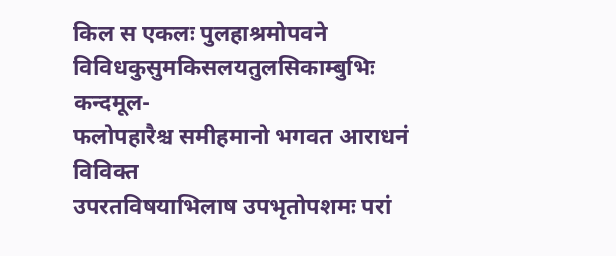किल स एकलः पुलहाश्रमोपवने
विविधकुसुमकिसलयतुलसिकाम्बुभिः कन्दमूल-
फलोपहारैश्च समीहमानो भगवत आराधनं विविक्त
उपरतविषयाभिलाष उपभृतोपशमः परां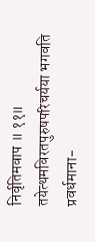निर्वृतिमवाप ॥ ११॥
तयेत्थमविरतपुरुषपरिचर्यया भगवति प्रवर्धमाना-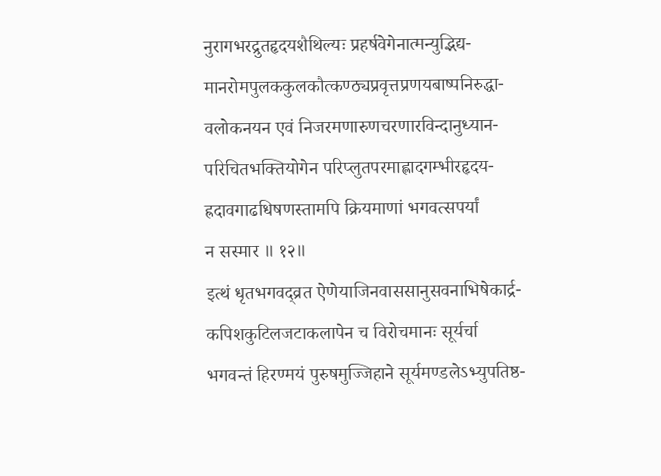नुरागभरद्रुतहृदयशैथिल्यः प्रहर्षवेगेनात्मन्युद्भिद्य-
मानरोमपुलककुलकौत्कण्ठ्यप्रवृत्तप्रणयबाष्पनिरुद्धा-
वलोकनयन एवं निजरमणारुणचरणारविन्दानुध्यान-
परिचितभक्तियोगेन परिप्लुतपरमाह्लादगम्भीरहृदय-
ह्रदावगाढधिषणस्तामपि क्रियमाणां भगवत्सपर्यां
न सस्मार ॥ १२॥
इत्थं धृतभगवद्व्रत ऐणेयाजिनवाससानुसवनाभिषेकार्द्र-
कपिशकुटिलजटाकलापेन च विरोचमानः सूर्यर्चा
भगवन्तं हिरण्मयं पुरुषमुज्जिहाने सूर्यमण्डलेऽभ्युपतिष्ठ-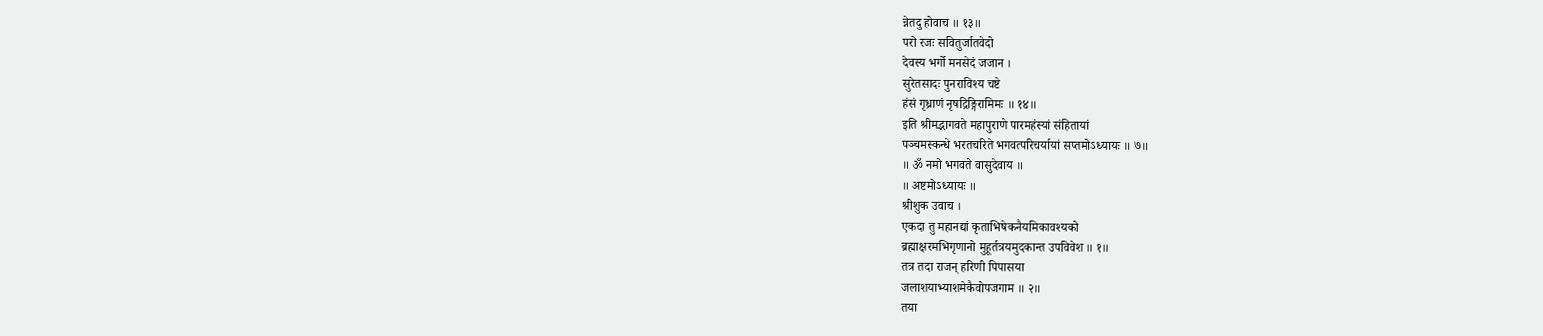न्नेतदु होवाच ॥ १३॥
परो रजः सवितुर्जातवेदो
देवस्य भर्गो मनसेदं जजान ।
सुरेतसादः पुनराविश्य चष्टे
हंसं गृध्राणं नृषद्रिङ्गिरामिमः ॥ १४॥
इति श्रीमद्भागवते महापुराणे पारमहंस्यां संहितायां
पञ्चमस्कन्धे भरतचरिते भगवत्परिचर्यायां सप्तमोऽध्यायः ॥ ७॥
॥ ॐ नमो भगवते वासुदेवाय ॥
॥ अष्टमोऽध्यायः ॥
श्रीशुक उवाच ।
एकदा तु महानद्यां कृताभिषेकनैयमिकावश्यको
ब्रह्माक्षरमभिगृणानो मुहूर्तत्रयमुदकान्त उपविवेश ॥ १॥
तत्र तदा राजन् हरिणी पिपासया
जलाशयाभ्याशमेकैवोपजगाम ॥ २॥
तया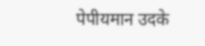पेपीयमान उदके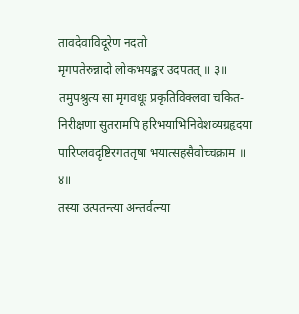तावदेवाविदूरेण नदतो
मृगपतेरुन्नादो लोकभयङ्कर उदपतत् ॥ ३॥
तमुपश्रुत्य सा मृगवधूः प्रकृतिविक्लवा चकित-
निरीक्षणा सुतरामपि हरिभयाभिनिवेशव्यग्रहृदया
पारिप्लवदृष्टिरगततृषा भयात्सहसैवोच्चक्राम ॥ ४॥
तस्या उत्पतन्त्या अन्तर्वत्न्या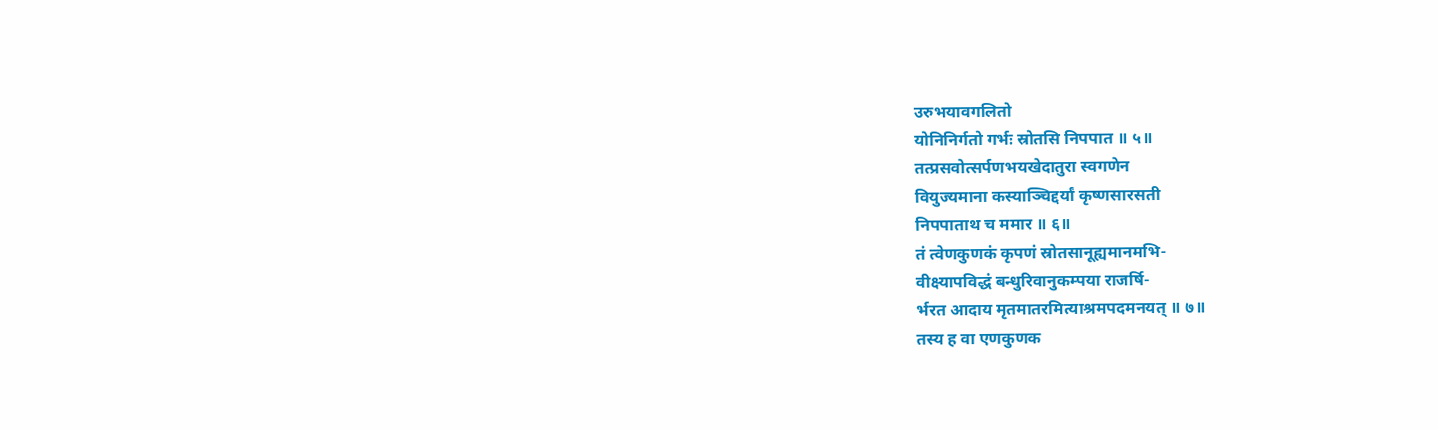उरुभयावगलितो
योनिनिर्गतो गर्भः स्रोतसि निपपात ॥ ५॥
तत्प्रसवोत्सर्पणभयखेदातुरा स्वगणेन
वियुज्यमाना कस्याञ्चिद्दर्यां कृष्णसारसती
निपपाताथ च ममार ॥ ६॥
तं त्वेणकुणकं कृपणं स्रोतसानूह्यमानमभि-
वीक्ष्यापविद्धं बन्धुरिवानुकम्पया राजर्षि-
र्भरत आदाय मृतमातरमित्याश्रमपदमनयत् ॥ ७॥
तस्य ह वा एणकुणक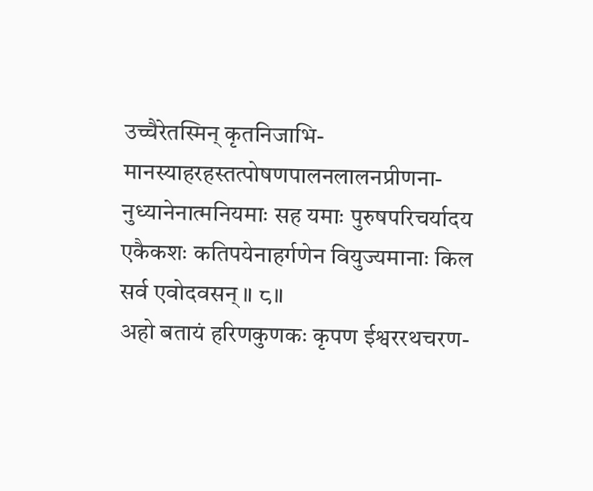उच्चैरेतस्मिन् कृतनिजाभि-
मानस्याहरहस्तत्पोषणपालनलालनप्रीणना-
नुध्यानेनात्मनियमाः सह यमाः पुरुषपरिचर्यादय
एकैकशः कतिपयेनाहर्गणेन वियुज्यमानाः किल
सर्व एवोदवसन् ॥ ८॥
अहो बतायं हरिणकुणकः कृपण ईश्वररथचरण-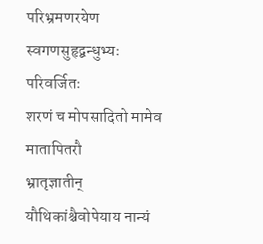परिभ्रमणरयेण स्वगणसुहृद्बन्धुभ्यः परिवर्जितः
शरणं च मोपसादितो मामेव मातापितरौ
भ्रातृज्ञातीन् यौथिकांश्चैवोपेयाय नान्यं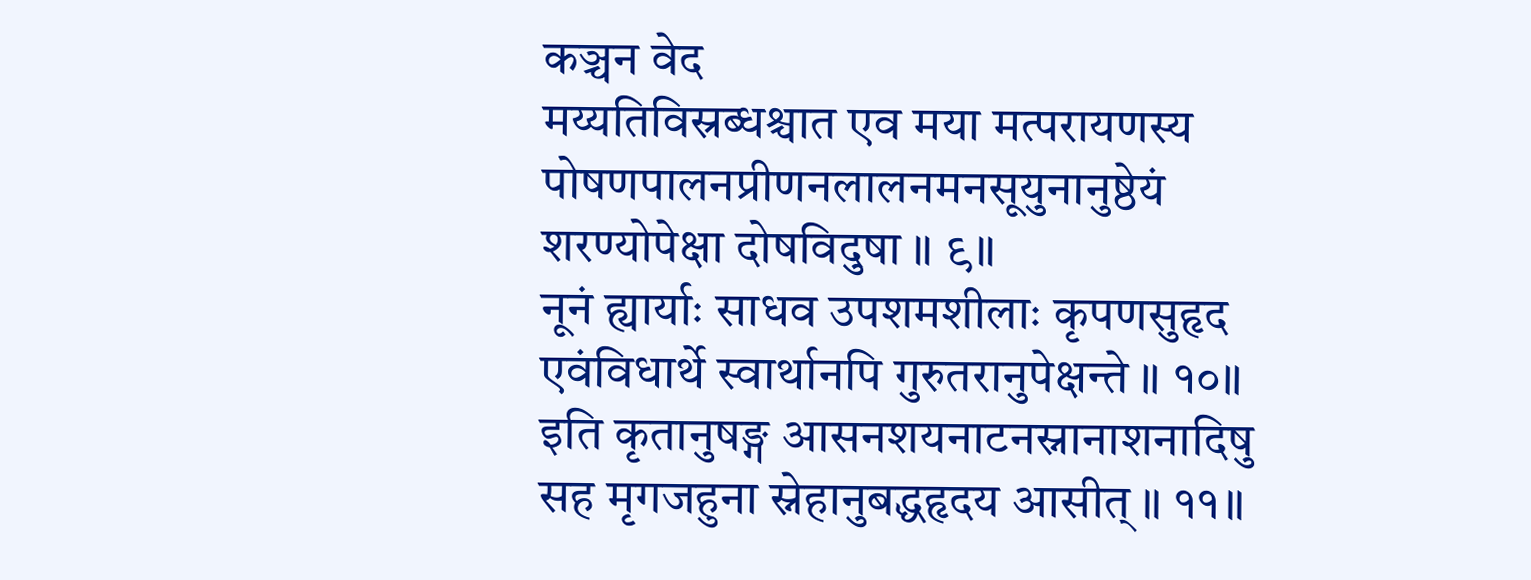कञ्चन वेद
मय्यतिविस्रब्धश्चात एव मया मत्परायणस्य
पोषणपालनप्रीणनलालनमनसूयुनानुष्ठेयं
शरण्योपेक्षा दोषविदुषा ॥ ९॥
नूनं ह्यार्याः साधव उपशमशीलाः कृपणसुहृद
एवंविधार्थे स्वार्थानपि गुरुतरानुपेक्षन्ते ॥ १०॥
इति कृतानुषङ्ग आसनशयनाटनस्नानाशनादिषु
सह मृगजहुना स्नेहानुबद्धहृदय आसीत् ॥ ११॥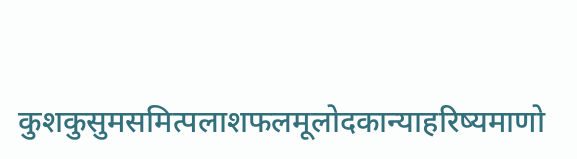कुशकुसुमसमित्पलाशफलमूलोदकान्याहरिष्यमाणो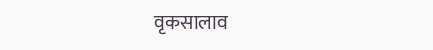वृकसालाव